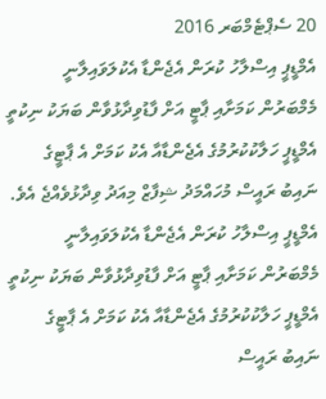20 ސެޕްޓެމްބަރ 2016
އެމްޑީޕީ އިސްލާހު ކުރަން އެޖެންޑާ އެކުލަވައިލާނީ މެމްބަރުން ކަމަށާއި ޕާޓީ އަށް ފާޑުވިދާޅުވާން ބަޔަކު ނިކުތީ އެމްޑީޕީ ހަލާކުކުރުމުގެ އެޖެންޑާއާ އެކު ކަމަށް އެ ޕާޓީގެ ނައިބު ރައީސް މުހައްމަދު ޝިފާޒް މިއަދު ވިދާޅުވެއްޖެ އެވެ.
އެމްޑީޕީ އިސްލާހު ކުރަން އެޖެންޑާ އެކުލަވައިލާނީ މެމްބަރުން ކަމަށާއި ޕާޓީ އަށް ފާޑުވިދާޅުވާން ބަޔަކު ނިކުތީ އެމްޑީޕީ ހަލާކުކުރުމުގެ އެޖެންޑާއާ އެކު ކަމަށް އެ ޕާޓީގެ ނައިބު ރައީސް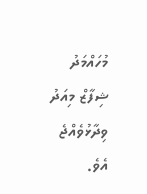މުހައްމަދު ޝިފާޒް މިއަދު ވިދާޅުވެއްޖެ އެވެ.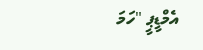އެމްޑީޕީ "ހަމަ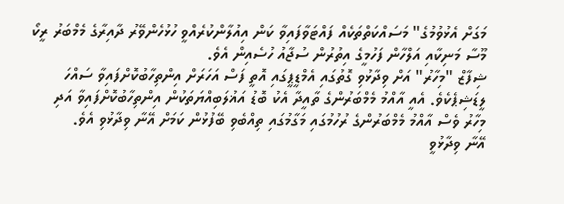މަގަށް އެޅުވުމުގެ" މަސައްކަތްތަކެއް ފައްޓަވާފައިވާ ކަން އިއުލާންކުރެއްވީ ހުޅުހެންވޭރު ދާއިރާގެ މެމްބަރު ރީކޯ މޫސާ މަނިކާއި އަލްހާން ފަހުމީގެ އިތުރުން ސުޖާއު ހުސެއިން އެވެ.
ޝިފާޒް "މިހާރު" އަށް ވިދާޅުވި ގޮތުގައި އެމްޑީޕީގައި އޮތީ ފަސް އަހަރަށް އިންތިހާބުކޮށްފައިވާ ސައްހަ ލީޑަޝިޕެކެވެ. އެއީ އާއްމު މެމްބަރުންގެ ތާއީދާ އެކު ބޮޑު އަޣުލަބިއްޔަތަކުން އިންތިހާބުކޮށްފައިވާ އަދި މިހާރު ވެސް އާއްމު މެމްބަރުންގެ ރުހުމުގައި މަގާމުގައި ތިއްބެވި ބޭފުޅުން ކަމަށް އޭނާ ވިދާޅުވި އެވެ.
އޭނާ ވިދާޅުވީ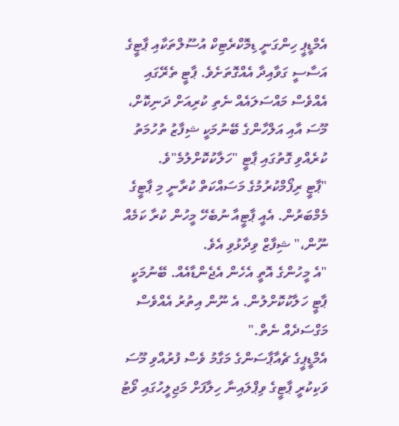އެމްޑީޕީ ހިންގަނީ ޑިމޮކްރެޓިކް އުސޫލްތަކާއި ޕާޓީގެ އަސާސީ ގަވާއިދާ އެއްގޮތަށެވެ. ޕާޓީ ތެރޭގައި އެއްވެސް މައްސަލައެއް ނެތި ކުރިއަށް ދަނިކޮށް، މޫސަ އާއި އަލްހާންގެ ބޭނުމަކީ ޝިފާޒު ތުހުމަތު ކުރެއްވި ގޮތުގައި ޕާޓީ "ހަލާކުކޮށްލުމެ"ވެ.
"ޕާޓީ ރިފޯމްކުރުމުގެ މަސައްކަތް ކުރާނީ މި ޕާޓީގެ މެމްބަރުން. އެއީ ޕާޓީއާ ނުބެހޭ މީހުން ކުރާ ކަމެއް ނޫން،" ޝިފާޒް ވިދާޅުވި އެވެ.
"އެ މީހުންގެ އޮތީ އެހެން އެޖެންޑާއެއް. ބޭނުމަކީ ޕާޓީ ހަލާކުކޮށްލުން. އެ ނޫން އިތުރު އެއްވެސް މަގްސަދެއް ނެތް."
އެމްޑީޕީގެ ޗެއާޕާސަންގެ މަގާމު ވެސް ފުރުއްވި މޫސަ ވަކިކުރީ ޕާޓީގެ ވިޕްލައިނާ ހިލާފަށް މަޖިލީހުގައި ވޯޓު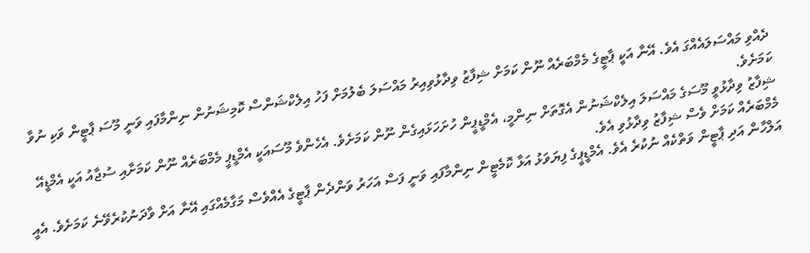ދެއްވި މައްސަލައެއްގަ އެވެ. އޭނާ އަކީ ޕާޓީގެ މެމްބަރެއް ނޫން ކަމަށް ޝިފާޒު ވިދާޅުވިއިރު މައްސަލަ ބެލުމަށް ފަހު އިލެކްޝަންސް ކޮމިޝަނުން ނިންމާފައި ވަނީ މޫސަ ޕާޓީން ވަކި ނުވާ ކަމަށެވެ.
ޝިފާޒު ވިދާޅުވީ މޫސަގެ މައްސަލަ އިލެކްޝަނުން އެގޮތަށް ނިންމީ، އެމްޑީޕީން ހުށަހަޅައިގެން ނޫން ކަމަށެވެ. އެހެންވެ މޫސައަކީ އެމްޑީޕީ މެމްބަރެއް ނޫން ކަމަށާއި ސުޖާއު އަކީ އެމްޑީއޭ މެމްބަރެއް ކަމަށް ވެސް ޝިފާޒު ވިދާޅުވި އެވެ.
އަލްހާން އަދި ޕާޓީން ވަތްކެއް ނުކުރެ އެވެ. އެމްޑީޕީގެ ފިޔަވަޅު އަޅާ ކޮމެޓީން ނިންމާފައި ވަނީ ފަސް އަހަރު ވަންދެން ޕާޓީގެ އެއްވެސް މަގާމެއްގައި އޭނާ އަށް ވާދަނުކުރެވޭނެ ކަމަށެވެ. އެއީ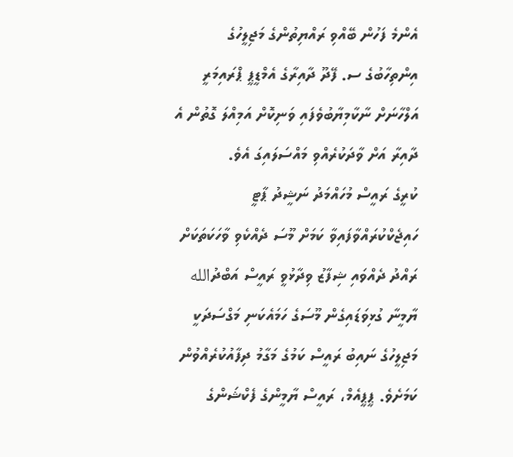އެންމެ ފަހުން ބޭއްވި ރައްޔިތުންގެ މަޖިލީހުގެ އިންތިހާބުގެ ސ. ފޭދޫ ދާއިރާގެ އެމްޑީޕީ ޕްރައިމަރީ އަލްހާނަށް ނާކާމިޔާބުވެފައި ވަނިކޮށް އަމިއްލަ ގޮތުން އެ ދާއިރާ އަށް ވާދަކުރެއްވި މައްސަލައިގަ އެވެ.
ކުރީގެ ރައީސް މުހައްމަދު ނަޝީދު ޕާޓީ ހައިޖެކްކުރައްވާފައިވާ ކަމަށް މޫސަ ދެއްކެވި ވާހަކަތަކަށް ރައްދު ދެއްވައި ޝިފާޒު ވިދާޅުވީ ރައީސް އަބްދުالله ޔާމީނާ ގުޅިވަޑައިގެން މޫސަގެ ހަމައެކަނި މަގްސަދަކީ މަޖިލީހުގެ ނައިބު ރައީސް ކަމުގެ މަގާމު ދިފާއުކުރެއްވުން ކަމަށެވެ. ޕީޕީއެމް، ރައީސް ޔާމީންގެ ފެކްޝަންގެ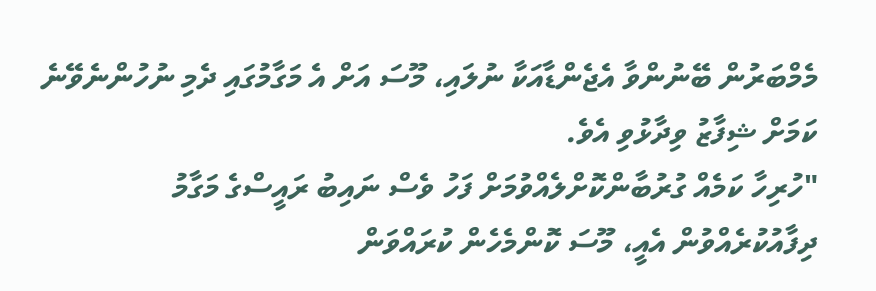މެމްބަރުން ބޭނުންވާ އެޖެންޑާއަކާ ނުލައި، މޫސަ އަށް އެ މަގާމުގައި ދެމި ނުހުންނެވޭނެ ކަމަށް ޝިފާޒު ވިދާޅުވި އެވެ.
"ހުރިހާ ކަމެއް ގުރުބާންކޮށްލެއްވުމަށް ފަހު ވެސް ނައިބު ރައީސްގެ މަގާމު ދިފާއުކުރެއްވުން އެއީ، މޫސަ ކޮންމެހެން ކުރައްވަން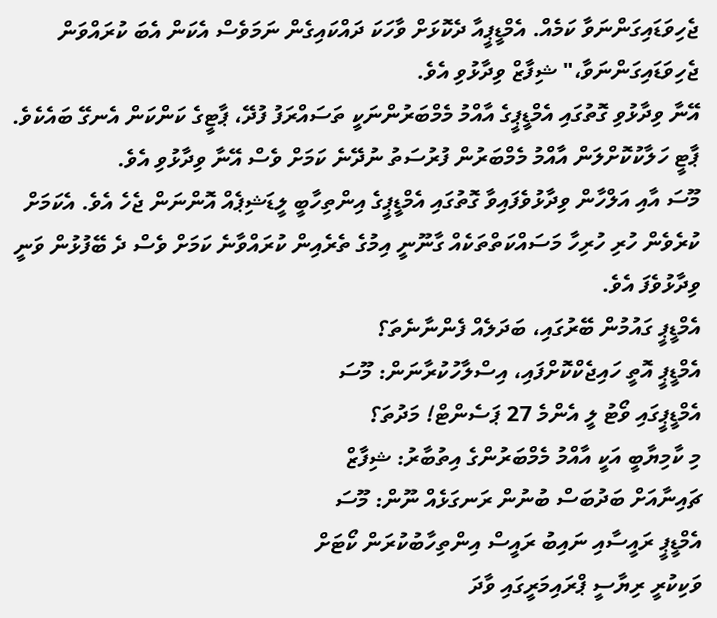ޖެހިވަޑައިގަންނަވާ ކަމެއް. އެމްޑީޕީއާ ދެކޮޅަށް ވާހަކަ ދައްކައިގެން ނަމަވެސް އެކަން އެބަ ކުރައްވަން ޖެހިވަޑައިގަންނަވާ،" ޝިފާޒް ވިދާޅުވި އެވެ.
އޭނާ ވިދާޅުވި ގޮތުގައި އެމްޑީޕީގެ އާއްމު މެމްބަރުންނަކީ ތަސައްރަފު ފުދޭ، ޕާޓީގެ ކަންކަން އެނގޭ ބައެކެވެ. ޕާޓީ ހަލާކުކޮށްލަން އާއްމު މެމްބަރުން ފުރުސަތު ނުދޭނެ ކަމަށް ވެސް އޭނާ ވިދާޅުވި އެވެ.
މޫސަ އާއި އަލްހާން ވިދާޅުވެފައިވާ ގޮތުގައި އެމްޑީޕީގެ އިންތިހާބީ ލީޑަޝިޕެއް އޮންނަން ޖެހެ އެވެ. އެކަމަށް ކުރެވެން ހުރި ހުރިހާ މަސައްކަތްތަކެއް ގާނޫނީ އިމުގެ ތެރެއިން ކުރައްވާނެ ކަމަށް ވެސް ދެ ބޭފުޅުން ވަނީ ވިދާޅުވެފަ އެވެ.
އެމްޑީޕީ ގައުމުން ބޭރުގައި، ބަދަލެއް ފެންނާނެތަ؟
އެމްޑީޕީ އޮތީ ހައިޖެކްކޮށްފައި، އިސްލާހުކުރާނަން: މޫސަ
އެމްޑީޕީގައި ވޯޓު ލީ އެންމެ 27 ޕަސެންޓް! މަދުތަ؟
މި ކާމިޔާބީ އަކީ އާއްމު މެމްބަރުންގެ އިތުބާރު: ޝިފާޒް
ޗައިނާއަށް ބަދުބަސް ބުނުން ރަނގަޅެއް ނޫން: މޫސަ
އެމްޑީޕީ ރައީސާއި ނައިބު ރައީސް އިންތިހާބުކުރަން ކޯޓަށް
ވަކިކުރީ ރިޔާސީ ޕްރައިމަރީގައި ވާދަ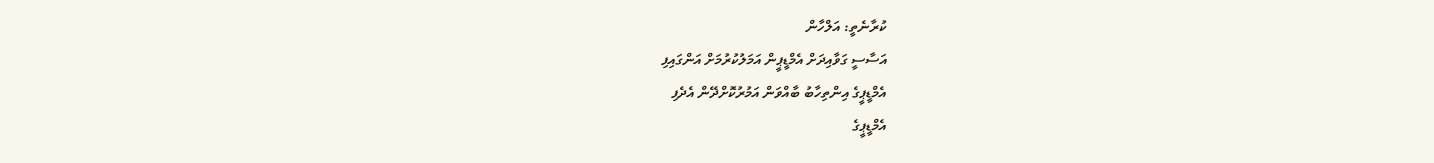ކުރާނެތީ: އަލްހާން
އަސާސީ ގަވާއިދަށް އެމްޑީޕީން އަމަލުކުރުމަށް އަންގައިފި
އެމްޑީޕީގެ އިންތިހާބު ބާއްވަން އަމުރުކޮށްދޭން އެދެފި
އެމްޑީޕީގެ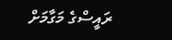ރައީސްގެ މަގާމަށް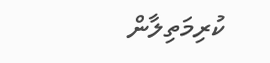ކުރިމަތިލާން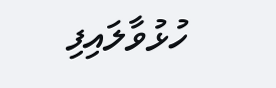ހުޅުވާލައިފި